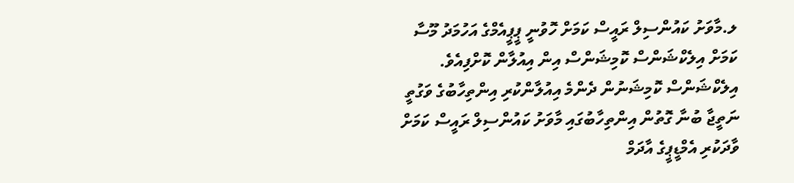ލ.މާވަށު ކައުންސިލް ރައީސް ކަމަށް ހޮވުނީ ޕީޕީއެމްގެ އަހުމަދު މޫސާ ކަމަށް އިލެކްޝަންސް ކޮމިޝަންސް އިން އިއުލާން ކޮށްފިއެވެ.
އިލެކްޝަންސް ކޮމިޝަނުން ދެންމެ އިއުލާންކުރި އިންތިހާބުގެ ވަގުތީ ނަތީޖާ ބުނާ ގޮތުން އިންތިހާބުގައި މާވަށު ކައުންސިލް ރައީސް ކަމަށް ވާދަކުރި އެމްޑީޕީގެ އާދަމް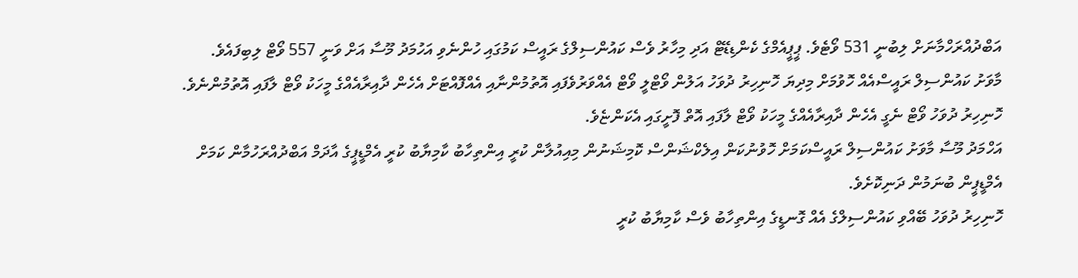އަބްދުއްރަހްމާނަށް ލިބުނީ 531 ވޯޓެވެ. ޕީޕީއެމްގެ ކެންޑިޑޭޓް އަދި މިހާރު ވެސް ކައުންސިލްގެ ރައީސް ކަމުގައި ހުންނެވި އަހުމަދު މޫސާ އަށް ވަނީ 557 ވޯޓް ލިބިފައެވެ.
މާވަށު ކައުންސިލް ރައީސްއެއް ހޮވުމަށް މިދިޔަ ހޮނިހިރު ދުވަހު އަލުން ވޯޓްލީ ވޯޓް އެއްވަރުވެފައި އޮތުމުންނާއި އެއްފޮއްޓަށް އެހެން ދާއިރާއެއްގެ މީހަކު ވޯޓް ލާފައި އޮތުމުންނެވެ. ހޮނިހިރު ދުވަހު ވޯޓް ނެގީ އެހެން ދާއިރާއެއްގެ މީހަކު ވޯޓް ލާފައި އޮތް ފޮށީގައި އެކަންޏެވެ.
އަހްމަދު މޫސާ މާވަށު ކައުންސިލް ރައީސްކަމަށް ހޮވުނުކަން އިލެކްޝަންސް ކޮމިޝަނުން މިއިއުލާން ކުރީ އިންތިހާބު ކާމިޔާބު ކުރީ އެމްޑީޕީގެ އާދަމް އަބްދުއްރަހުމާން ކަމަށް އެމްޑީޕީން ބުނަމުން ދަނިކޮށެވެ.
ހޮނިހިރު ދުވަހު ބޭއްވި ކައުންސިލްގެ އެއް ގޮނޑީގެ އިންތިހާބު ވެސް ކާމިޔާބު ކުރީ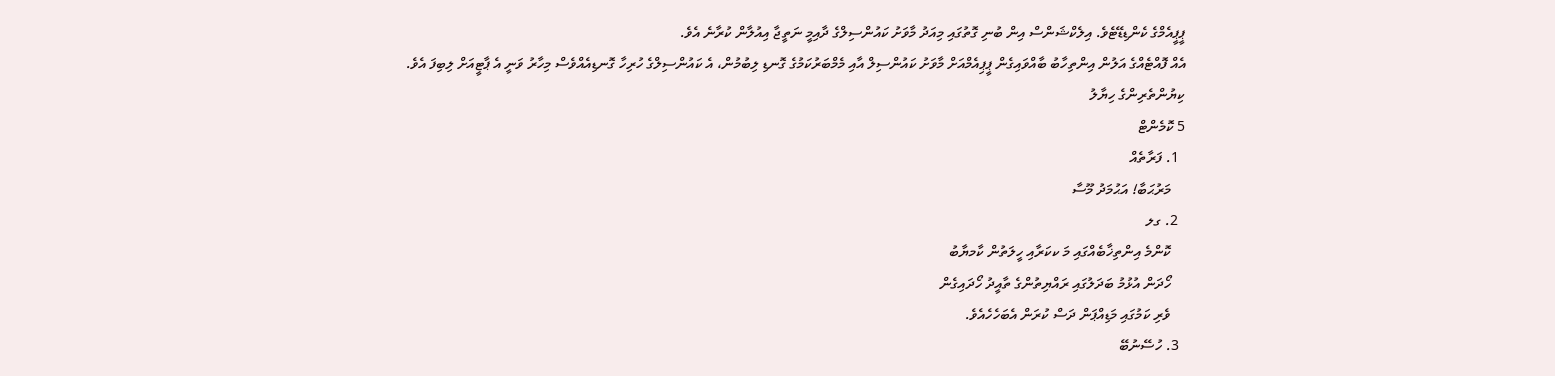ޕީޕީއެމްގެ ކެންޑިޑޭޓެވެ. އިލެކްޝަންސް އިން ބުނި ގޮތުގައި މިއަދު މާވަށު ކައުންސިލްގެ ދާއިމީ ނަތީޖާ އިއުލާން ކުރާނެ އެވެ.
އެއް ފޮއްޓެއްގެ އަލުން އިންތިހާބު ބާއްވައިގެން ޕީޕިއެމްއަށް މާވަށު ކައުންސިލް އާއި މެމްބަރުކަމުގެ ގޮނޑި ލިބުމުން، އެ ކައުންސިލްގެ ހުރިހާ ގޮނޑިއެއްވެސް މިހާރު ވަނީ އެ ޕާޓީއަށް ލިބިފަ އެވެ.
ކިޔުންތެރިންގެ ހިޔާލު
5 ކޮމެންޓް
  1. ފަރާތެއް
    މަރުޙަބާ! އަޙުމަދު މޫސާ
  2. ގލ
    ކޮންމެ އިންތިޚާބެއްގައި މަ ކކަރާއި ހީލަތުން ކާމޔާބު
    ހޯދަން އުޅުމު ބަދަލުގައި ރައްޔިތުންގެ ތާއީދު ހޯދައިގެން
    ވެރި ކަމުގައި މަޑިއްޕަން ދަސް ކުރަން އެބަހެހެއެވެ.
  3. ހުސޭނުބޭ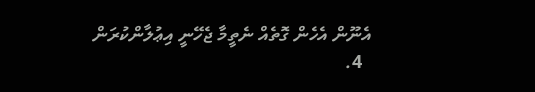އެނޫން އެހެން ގޮތެއް ނެތީމާ ޖެހޭނީ އިޢުލާންކުރަން
  4.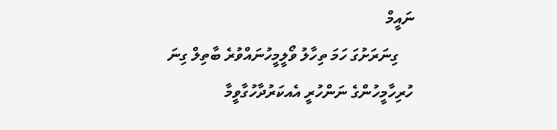ނައީމް
    ގިނަރަށުގަ ހަމަ ތިހާލު ވޯލީމީހުނައްވުރެ ބާތިލް ގިނަ ހުރިހާމީހުންގެ ނަންހުރީ އެއކަރުދާހުގާވީމާ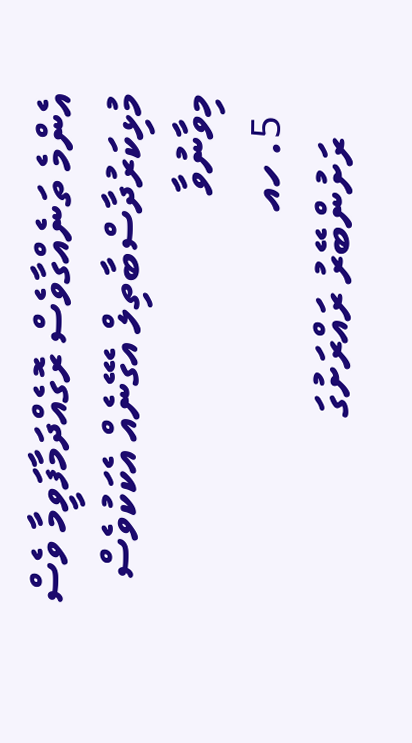އެންމެ ތަނެއްގާވެސް ރޮގެއްދަމާފަވީމާ ވެސް މުޅިކަރުދާސްބާތިލް އެގޭނެއް އެކަކުވެސް މިވާނުވާ
  5. ހއ
    ރަށުންބޭރު ރައްރަށުގަ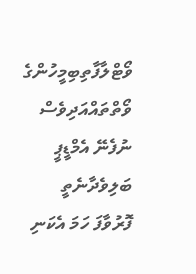ވޯޓްލާފާތިބިމީހުންގެ ވޯތްތައްއަދިވެސް ނުފެނޭ އެމްޑީޕީ ބަލިވެދާނެތީ ފޮރުވާފަ ހަމަ އެކަނި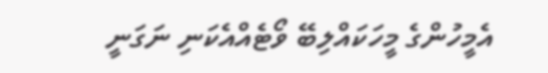އެމީހުންގެ މީހަކައްލިބޭ ވޯޓެއްއެކަނި ނަގަނީ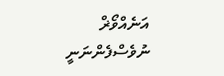އަނެއްވޯޜް ނުވެސްފެންނަނީ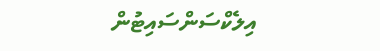އިލެކްސަންސައިޓުން